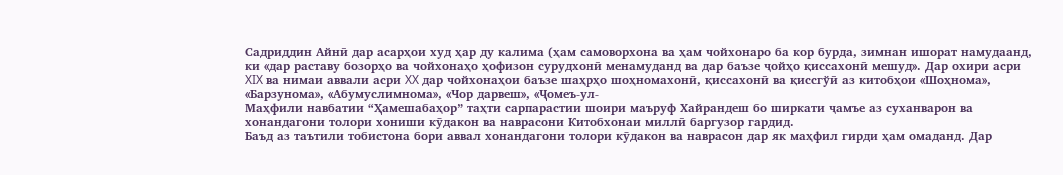Садриддин Айнӣ дар асарҳои худ ҳар ду калима (ҳам самоворхона ва ҳам чойхонаро ба кор бурда, зимнан ишорат намудаанд, ки «дар раставу бозорҳо ва чойхонаҳо ҳофизон сурудхонӣ менамуданд ва дар баъзе ҷойҳо қиссахонӣ мешуд». Дар охири асри XIX ва нимаи аввали асри XX дар чойхонаҳои баъзе шаҳрҳо шоҳномахонӣ, қиссахонӣ ва қиссгўӣ аз китобҳои «Шоҳнома», «Барзунома», «Абумуслимнома», «Чор дарвеш», «Ҷомеъ-ул-
Маҳфили навбатии “Ҳамешабаҳор” таҳти сарпарастии шоири маъруф Хайрандеш бо ширкати ҷамъе аз суханварон ва хонандагони толори хониши кӯдакон ва наврасони Китобхонаи миллӣ баргузор гардид.
Баъд аз таътили тобистона бори аввал хонандагони толори кӯдакон ва наврасон дар як маҳфил гирди ҳам омаданд. Дар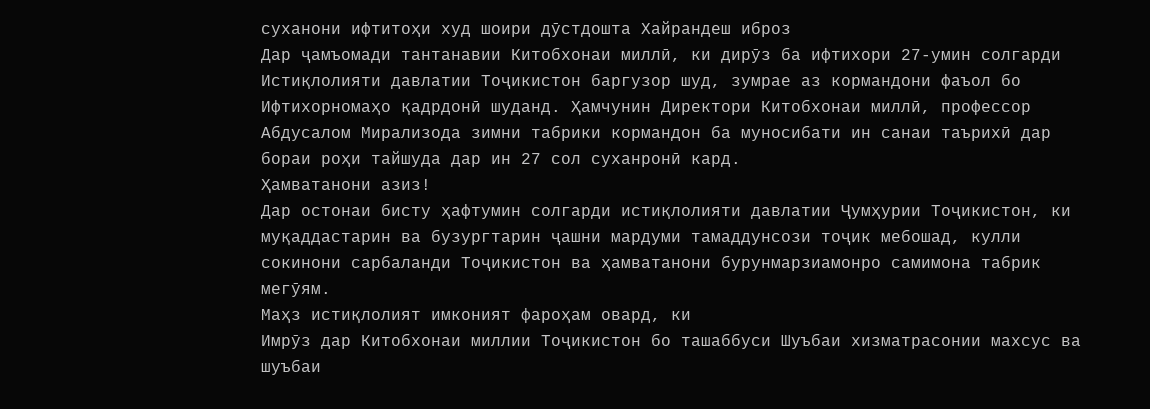суханони ифтитоҳи худ шоири дӯстдошта Хайрандеш иброз
Дар ҷамъомади тантанавии Китобхонаи миллӣ, ки дирӯз ба ифтихори 27-умин солгарди Истиқлолияти давлатии Тоҷикистон баргузор шуд, зумрае аз кормандони фаъол бо Ифтихорномаҳо қадрдонӣ шуданд. Ҳамчунин Директори Китобхонаи миллӣ, профессор Абдусалом Мирализода зимни табрики кормандон ба муносибати ин санаи таърихӣ дар бораи роҳи тайшуда дар ин 27 сол суханронӣ кард.
Ҳамватанони азиз!
Дар остонаи бисту ҳафтумин солгарди истиқлолияти давлатии Ҷумҳурии Тоҷикистон, ки муқаддастарин ва бузургтарин ҷашни мардуми тамаддунсози тоҷик мебошад, кулли сокинони сарбаланди Тоҷикистон ва ҳамватанони бурунмарзиамонро самимона табрик мегӯям.
Маҳз истиқлолият имконият фароҳам овард, ки
Имрӯз дар Китобхонаи миллии Тоҷикистон бо ташаббуси Шуъбаи хизматрасонии махсус ва шуъбаи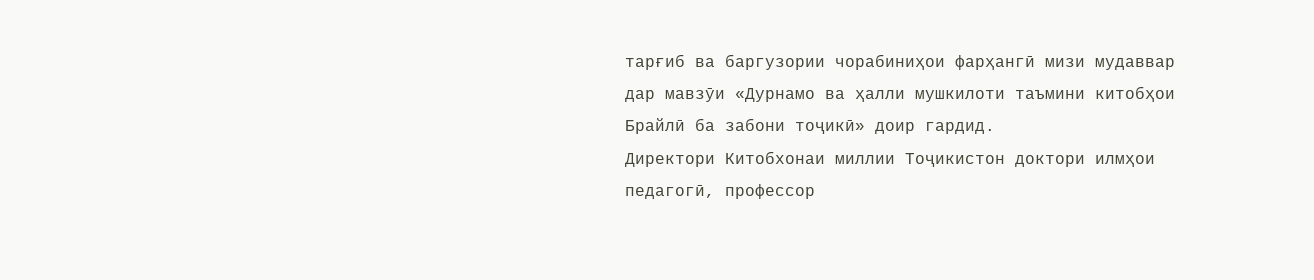тарғиб ва баргузории чорабиниҳои фарҳангӣ мизи мудаввар дар мавзӯи «Дурнамо ва ҳалли мушкилоти таъмини китобҳои Брайлӣ ба забони тоҷикӣ» доир гардид.
Директори Китобхонаи миллии Тоҷикистон доктори илмҳои педагогӣ, профессор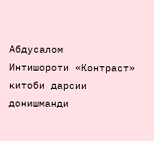Абдусалом
Интишороти «Контраст» китоби дарсии донишманди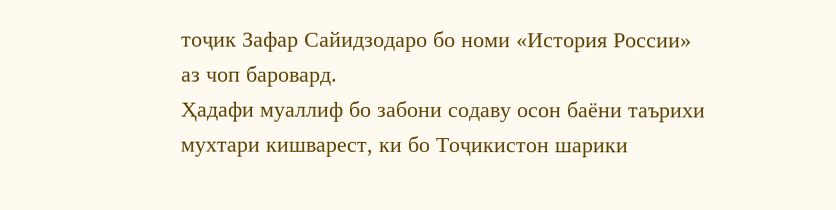тоҷик Зафар Сайидзодаро бо номи «История России» аз чоп баровард.
Ҳадафи муаллиф бо забони содаву осон баёни таърихи мухтари кишварест, ки бо Тоҷикистон шарики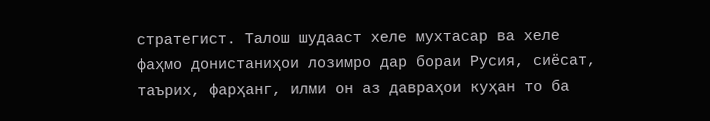стратегист. Талош шудааст хеле мухтасар ва хеле фаҳмо донистаниҳои лозимро дар бораи Русия, сиёсат, таърих, фарҳанг, илми он аз давраҳои куҳан то ба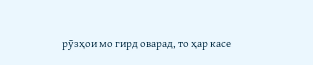рӯзҳои мо гирд оварад, то ҳар касе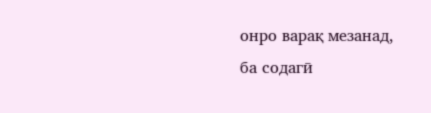онро варақ мезанад, ба содагӣ